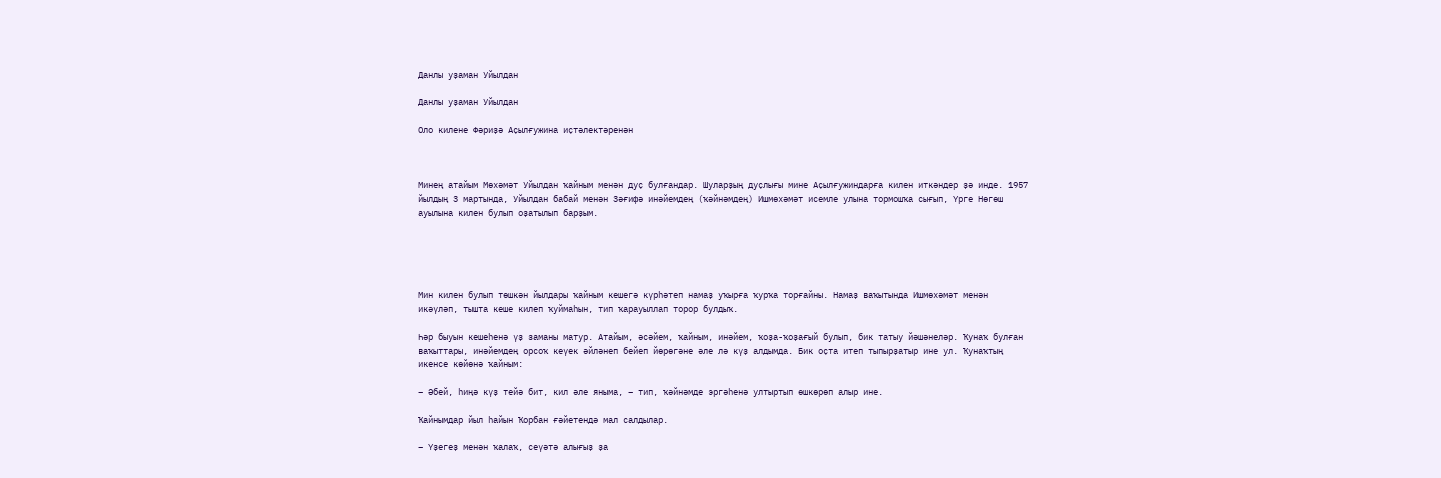Данлы уҙаман Уйылдан

Данлы уҙаман Уйылдан

Оло килене Фәриҙә Аҫылғужина иҫтәлектәренән



Минең атайым Мөхәмәт Уйылдан ҡайным менән дуҫ булғандар. Шуларҙың дуҫлығы мине Аҫылғужиндарға килен иткәндер ҙә инде. 1957 йылдың З мартында, Уйылдан бабай менән Зәғифә инәйемдең (ҡәйнәмдең) Ишмөхәмәт исемле улына тормошҡа сығып, Үрге Нөгөш ауылына килен булып оҙатылып барҙым.





Мин килен булып төшкән йылдары ҡайным кешегә күрһәтеп намаҙ уҡырға ҡурҡа торғайны. Намаҙ ваҡытында Ишмөхәмәт менән икәүләп, тышта кеше килеп ҡуймаһын, тип ҡарауыллап торор булдыҡ.

Һәр быуын кешеһенә үҙ заманы матур. Атайым, әсәйем, ҡайным, инәйем, ҡоҙа-ҡоҙағый булып, бик татыу йәшәнеләр. Ҡунаҡ булған ваҡыттары, инәйемдең орсоҡ кеүек әйләнеп бейеп йөрөгәне әле лә күҙ алдымда. Бик оҫта итеп тыпырҙатыр ине ул. Ҡунаҡтың икенсе көйөнә ҡайным:

– Әбей, һиңә күҙ тейә бит, кил әле яныма, – тип, ҡәйнәмде эргәһенә ултыртып өшкөрөп алыр ине.

Ҡайнымдар йыл һайын Ҡорбан ғәйетендә мал салдылар.

– Үҙегеҙ менән ҡалаҡ, сеүәтә алығыҙ ҙа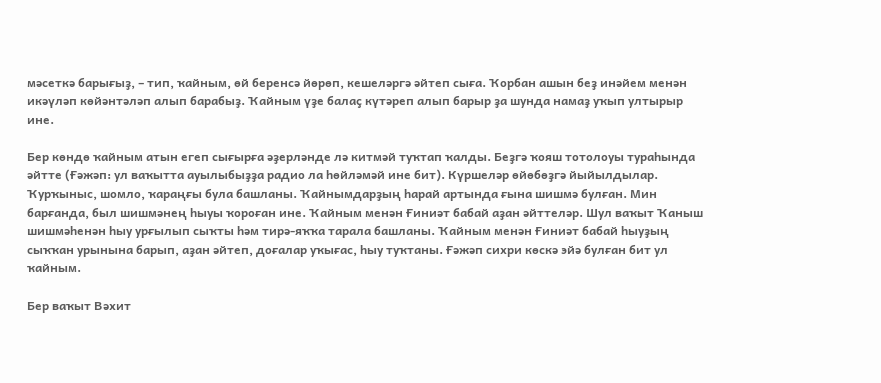мәсеткә барығыҙ, – тип, ҡайным, өй беренсә йөрөп, кешеләргә әйтеп сыға. Ҡорбан ашын беҙ инәйем менән икәүләп көйәнтәләп алып барабыҙ. Ҡайным үҙе балаҫ күтәреп алып барыр ҙа шунда намаҙ уҡып ултырыр ине.

Бер көндө ҡайным атын егеп сығырға әҙерләнде лә китмәй туҡтап ҡалды. Беҙгә ҡояш тотолоуы тураһында әйтте (Ғәжәп: ул ваҡытта ауылыбыҙҙа радио ла һөйләмәй ине бит). Күршеләр өйөбөҙгә йыйылдылар. Ҡурҡыныс, шомло, ҡараңғы була башланы. Ҡайнымдарҙың һарай артында ғына шишмә булған. Мин барғанда, был шишмәнең һыуы ҡороған ине. Ҡайным менән Ғиниәт бабай аҙан әйттеләр. Шул ваҡыт Ҡаныш шишмәһенән һыу урғылып сыҡты һәм тирә-яҡҡа тарала башланы. Ҡайным менән Ғиниәт бабай һыуҙың сыҡҡан урынына барып, аҙан әйтеп, доғалар уҡығас, һыу туҡтаны. Ғәжәп сихри көскә эйә булған бит ул ҡайным.

Бер ваҡыт Вәхит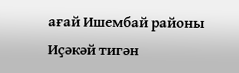ағай Ишембай районы Иҫәкәй тигән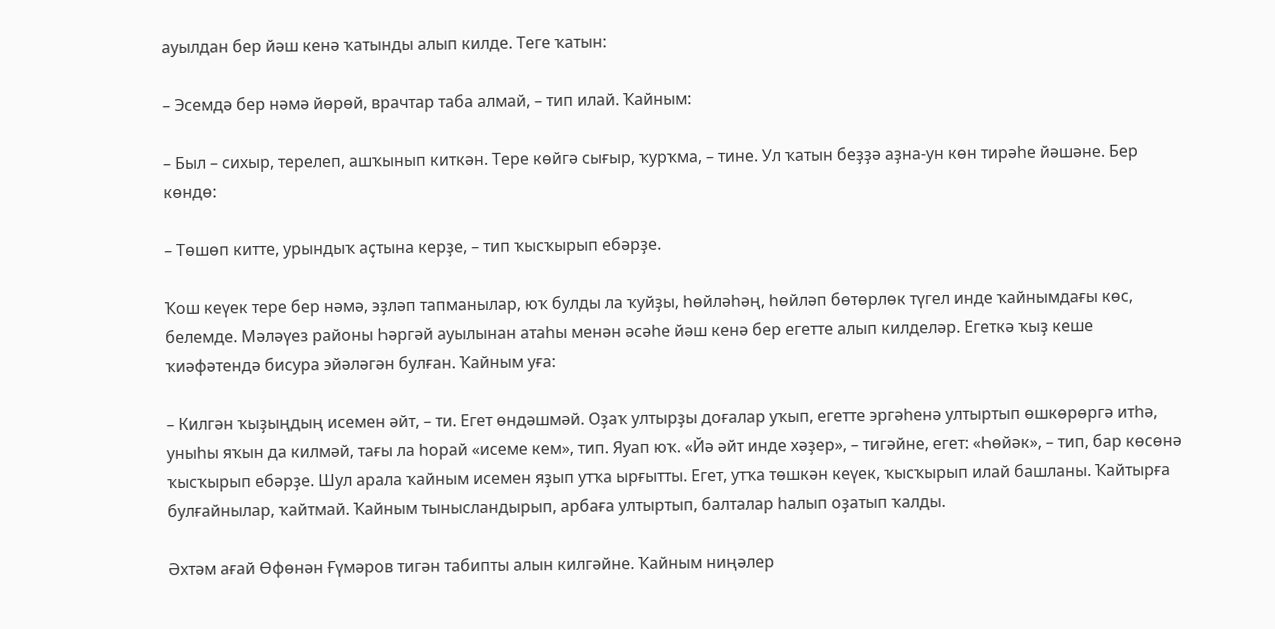ауылдан бер йәш кенә ҡатынды алып килде. Теге ҡатын:

– Эсемдә бер нәмә йөрөй, врачтар таба алмай, – тип илай. Ҡайным:

– Был – сихыр, терелеп, ашҡынып киткән. Тере көйгә сығыр, ҡурҡма, – тине. Ул ҡатын беҙҙә аҙна-ун көн тирәһе йәшәне. Бер көндө:

– Төшөп китте, урындыҡ аҫтына керҙе, – тип ҡысҡырып ебәрҙе.

Ҡош кеүек тере бер нәмә, эҙләп тапманылар, юҡ булды ла ҡуйҙы, һөйләһәң, һөйләп бөтөрлөк түгел инде ҡайнымдағы көс, белемде. Мәләүез районы Һәргәй ауылынан атаһы менән әсәһе йәш кенә бер егетте алып килделәр. Егеткә ҡыҙ кеше ҡиәфәтендә бисура эйәләгән булған. Ҡайным уға:

– Килгән ҡыҙыңдың исемен әйт, – ти. Егет өндәшмәй. Оҙаҡ ултырҙы доғалар уҡып, егетте эргәһенә ултыртып өшкөрөргә итһә, уныһы яҡын да килмәй, тағы ла һорай «исеме кем», тип. Яуап юҡ. «Йә әйт инде хәҙер», – тигәйне, егет: «Һөйәк», – тип, бар көсөнә ҡысҡырып ебәрҙе. Шул арала ҡайным исемен яҙып утҡа ырғытты. Егет, утҡа төшкән кеүек, ҡысҡырып илай башланы. Ҡайтырға булғайнылар, ҡайтмай. Ҡайным тынысландырып, арбаға ултыртып, балталар һалып оҙатып ҡалды.

Әхтәм ағай Өфөнән Ғүмәров тигән табипты алын килгәйне. Ҡайным ниңәлер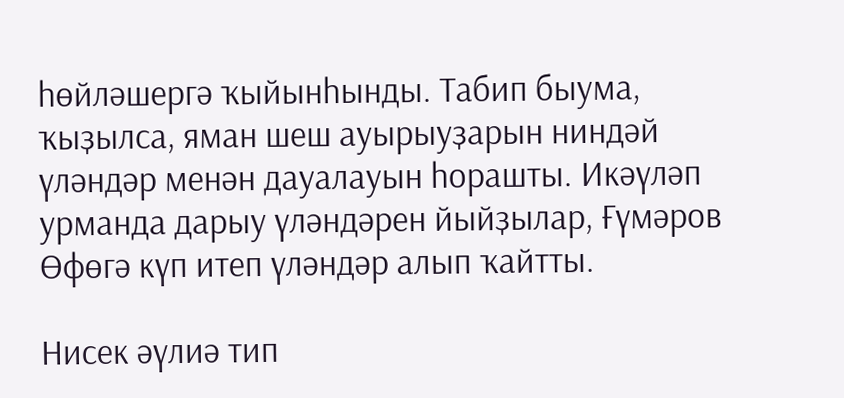һөйләшергә ҡыйынһынды. Табип быума, ҡыҙылса, яман шеш ауырыуҙарын ниндәй үләндәр менән дауалауын һорашты. Икәүләп урманда дарыу үләндәрен йыйҙылар, Ғүмәров Өфөгә күп итеп үләндәр алып ҡайтты.

Нисек әүлиә тип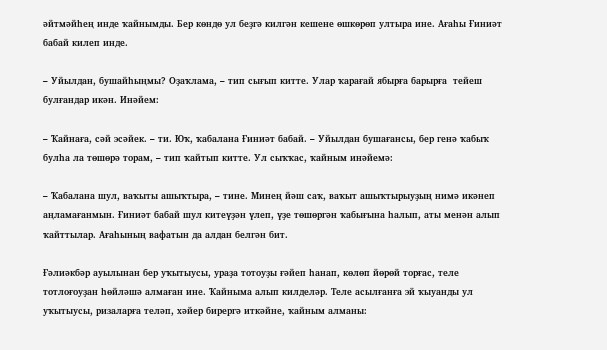әйтмәйһең инде ҡайнымды. Бер көндө ул беҙгә килгән кешене өшкөрөп ултыра ине. Ағаһы Ғиниәт бабай килеп инде.

– Уйылдан, бушайһыңмы? Оҙаҡлама, – тип сығып китте. Улар ҡарағай ябырға барырға  тейеш булғандар икән. Инәйем:

– Ҡайнаға, сәй эсәйек. – ти. Юҡ, ҡабалана Ғиниәт бабай. – Уйылдан бушағансы, бер генә ҡабыҡ булһа ла төшөрә торам, – тип ҡайтып китте. Ул сыҡҡас, ҡайным инәйемә:

– Ҡабалана шул, ваҡыты ашыҡтыра, – тине. Минең йәш саҡ, ваҡыт ашыҡтырыуҙың нимә икәнеп аңламағанмын. Ғиниәт бабай шул китеүҙән үлеп, үҙе төшөргән ҡабығына һалып, аты менән алып ҡайттылар. Ағаһының вафатын да алдан белгән бит.

Ғәлиәкбәр ауылынан бер уҡытыусы, ураҙа тотоуҙы ғәйеп һанап, көлөп йөрөй торғас, теле тотлоғоуҙан һөйләшә алмаған ине. Ҡайныма алып килделәр. Теле асылғанға эй ҡыуанды ул уҡытыусы, ризаларға теләп, хәйер бирергә иткәйне, ҡайным алманы: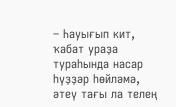– Һауығып кит, ҡабат ураҙа тураһында насар һүҙҙәр һөйләмә, әтеү тағы ла телең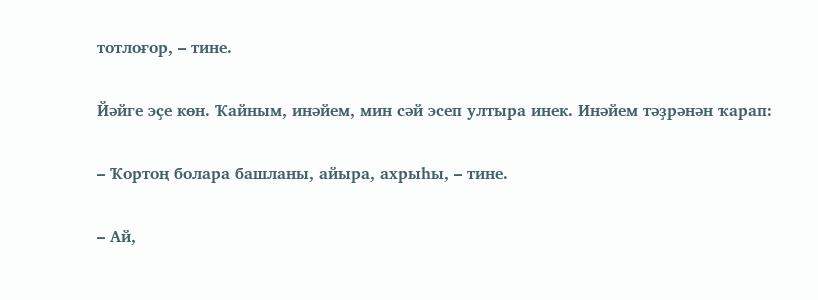тотлоғор, – тине.

Йәйге эҫе көн. Ҡайным, инәйем, мин сәй эсеп ултыра инек. Инәйем тәҙрәнән ҡарап:

– Ҡортоң болара башланы, айыра, ахрыһы, – тине.

– Ай,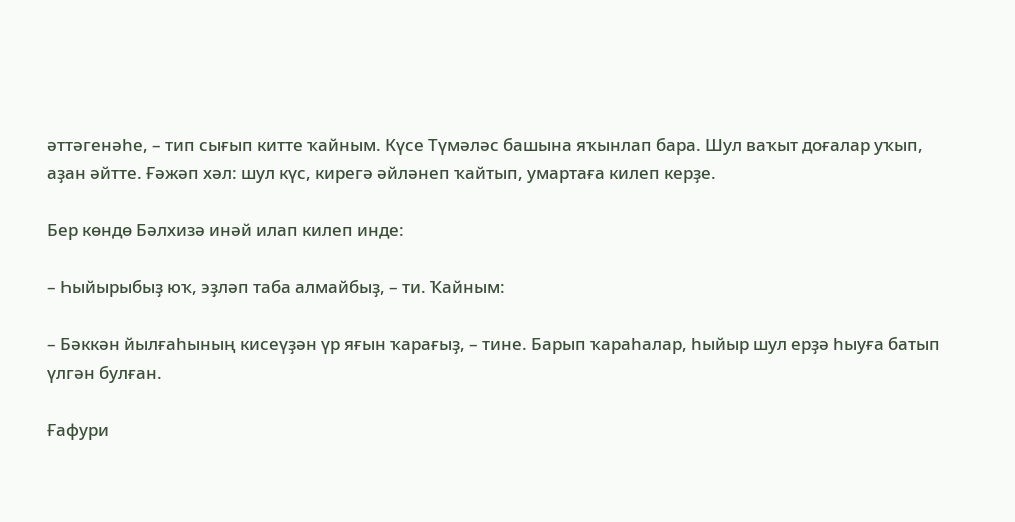әттәгенәһе, – тип сығып китте ҡайным. Күсе Түмәләс башына яҡынлап бара. Шул ваҡыт доғалар уҡып, аҙан әйтте. Ғәжәп хәл: шул күс, кирегә әйләнеп ҡайтып, умартаға килеп керҙе.

Бер көндө Бәлхизә инәй илап килеп инде:

– Һыйырыбыҙ юҡ, эҙләп таба алмайбыҙ, – ти. Ҡайным:

– Бәккән йылғаһының кисеүҙән үр яғын ҡарағыҙ, – тине. Барып ҡараһалар, һыйыр шул ерҙә һыуға батып үлгән булған.

Ғафури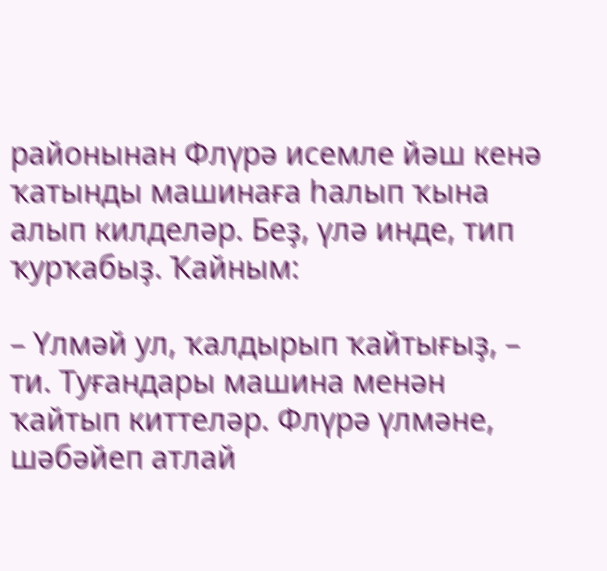районынан Флүрә исемле йәш кенә ҡатынды машинаға һалып ҡына алып килделәр. Беҙ, үлә инде, тип ҡурҡабыҙ. Ҡайным:

– Үлмәй ул, ҡалдырып ҡайтығыҙ, – ти. Туғандары машина менән ҡайтып киттеләр. Флүрә үлмәне, шәбәйеп атлай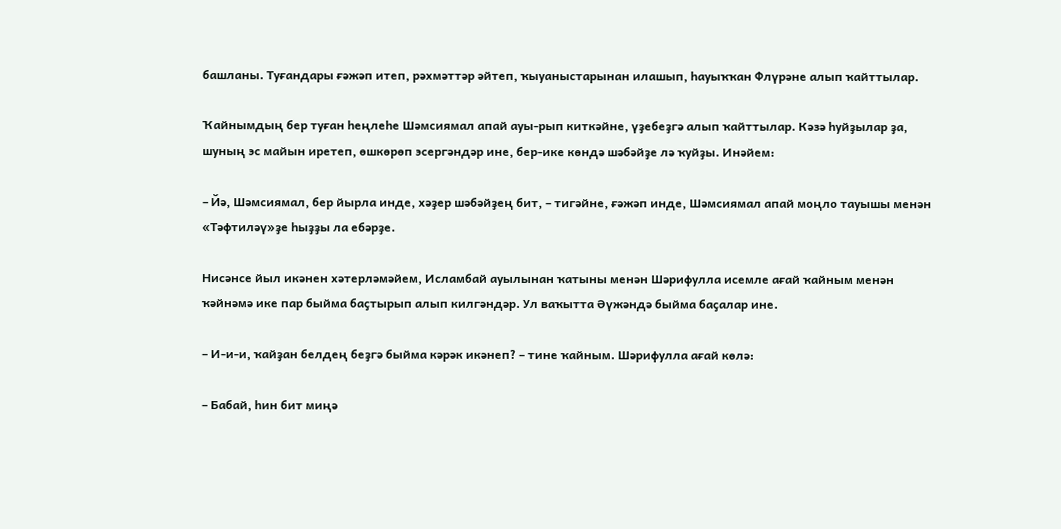башланы. Туғандары ғәжәп итеп, рәхмәттәр әйтеп, ҡыуаныстарынан илашып, һауыҡҡан Флүрәне алып ҡайттылар.

Ҡайнымдың бер туған һеңлеһе Шәмсиямал апай ауы-рып киткәйне, үҙебеҙгә алып ҡайттылар. Кәзә һуйҙылар ҙа, шуның эс майын иретеп, өшкөрөп эсергәндәр ине, бер-ике көндә шәбәйҙе лә ҡуйҙы. Инәйем:

– Йә, Шәмсиямал, бер йырла инде, хәҙер шәбәйҙең бит, – тигәйне, ғәжәп инде, Шәмсиямал апай моңло тауышы менән «Тәфтиләү»ҙе һыҙҙы ла ебәрҙе.

Нисәнсе йыл икәнен хәтерләмәйем, Исламбай ауылынан ҡатыны менән Шәрифулла исемле ағай ҡайным менән ҡәйнәмә ике пар быйма баҫтырып алып килгәндәр. Ул ваҡытта Әүжәндә быйма баҫалар ине.

– И-и-и, ҡайҙан белдең беҙгә быйма кәрәк икәнеп? – тине ҡайным. Шәрифулла ағай көлә:

– Бабай, һин бит миңә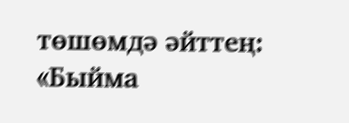төшөмдә әйттең: «Быйма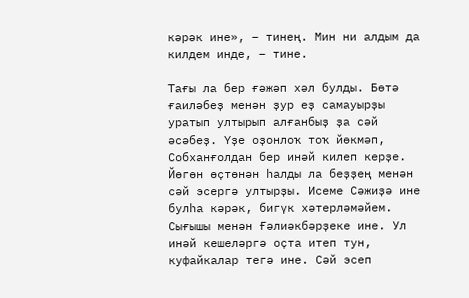кәрәк ине», – тинең. Мин ни алдым да килдем инде, – тине.

Тағы ла бер ғәжәп хәл булды. Бөтә ғаиләбеҙ менән ҙур еҙ самауырҙы уратып ултырып алғанбыҙ ҙа сәй әсәбеҙ. Үҙе оҙонлоҡ тоҡ йөкмәп, Собханғолдан бер инәй килеп керҙе. Йөгөн өҫтөнән һалды ла беҙҙең менән сәй эсергә ултырҙы. Исеме Сәжиҙә ине булһа кәрәк, бигүк хәтерләмәйем. Сығышы менән Ғәлиәкбәрҙеке ине. Ул инәй кешеләргә оҫта итеп тун, куфайкалар тегә ине. Сәй эсеп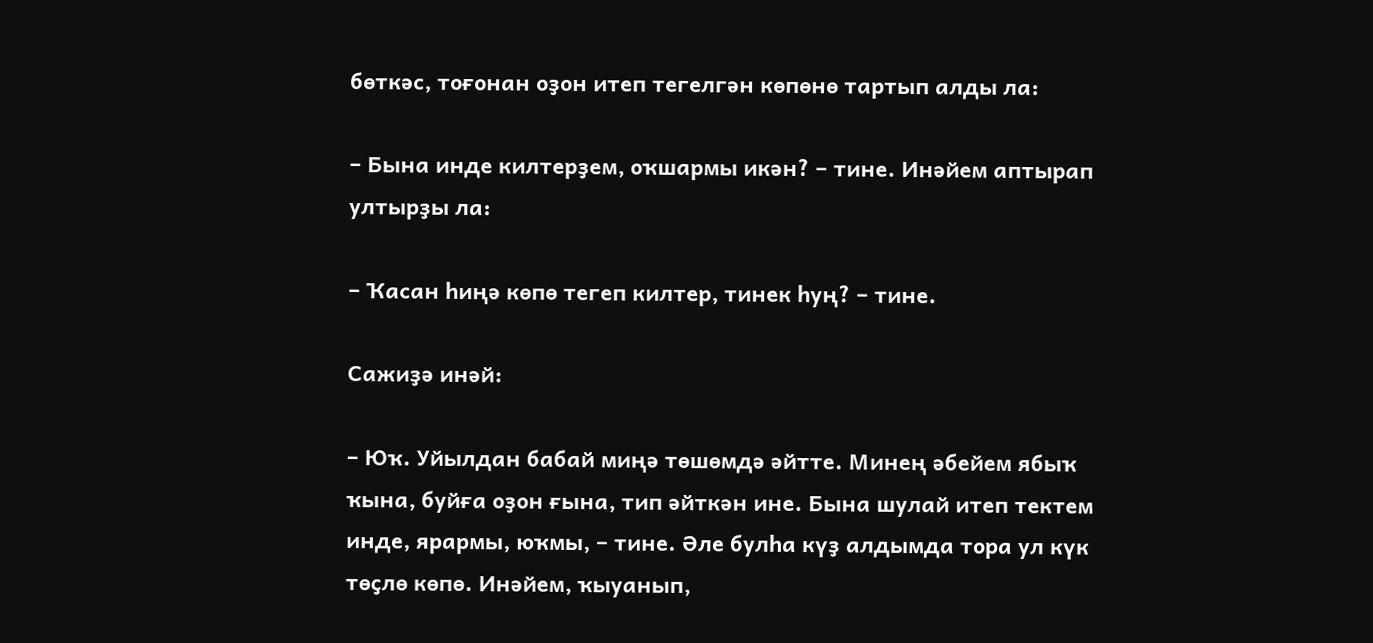бөткәс, тоғонан оҙон итеп тегелгән көпөнө тартып алды ла:

– Бына инде килтерҙем, оҡшармы икән? – тине. Инәйем аптырап ултырҙы ла:

– Ҡасан һиңә көпө тегеп килтер, тинек һуң? – тине.

Сажиҙә инәй:

– Юҡ. Уйылдан бабай миңә төшөмдә әйтте. Минең әбейем ябыҡ ҡына, буйға оҙон ғына, тип әйткән ине. Бына шулай итеп тектем инде, ярармы, юҡмы, – тине. Әле булһа күҙ алдымда тора ул күк төҫлө көпө. Инәйем, ҡыуанып,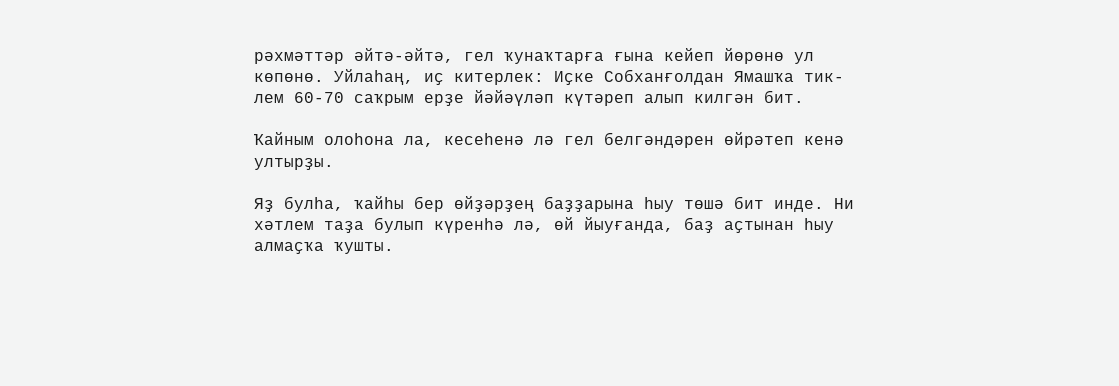рәхмәттәр әйтә-әйтә, гел ҡунаҡтарға ғына кейеп йөрөнө ул көпөнө. Уйлаһаң, иҫ китерлек: Иҫке Собханғолдан Ямашҡа тик-лем 60-70 саҡрым ерҙе йәйәүләп күтәреп алып килгән бит.

Ҡайным олоһона ла, кесеһенә лә гел белгәндәрен өйрәтеп кенә ултырҙы.

Яҙ булһа, ҡайһы бер өйҙәрҙең баҙҙарына һыу төшә бит инде. Ни хәтлем таҙа булып күренһә лә, өй йыуғанда, баҙ аҫтынан һыу алмаҫҡа ҡушты.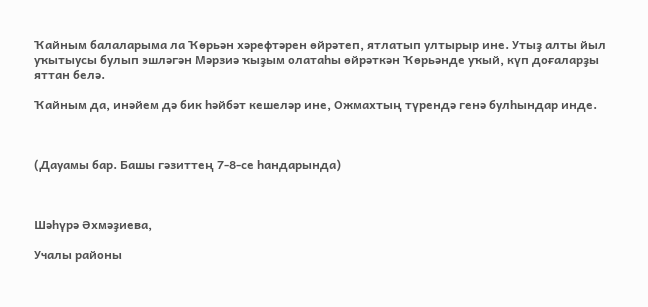Ҡайным балаларыма ла Ҡөрьән хәрефтәрен өйрәтеп, ятлатып ултырыр ине. Утыҙ алты йыл уҡытыусы булып эшләгән Мәрзиә ҡыҙым олатаһы өйрәткән Ҡөрьәнде уҡый, күп доғаларҙы яттан белә.

Ҡайным да, инәйем дә бик һәйбәт кешеләр ине, Ожмахтың түрендә генә булһындар инде.



(Дауамы бар. Башы гәзиттең 7-8-се һандарында)



Шәһүрә Әхмәҙиева,

Учалы районы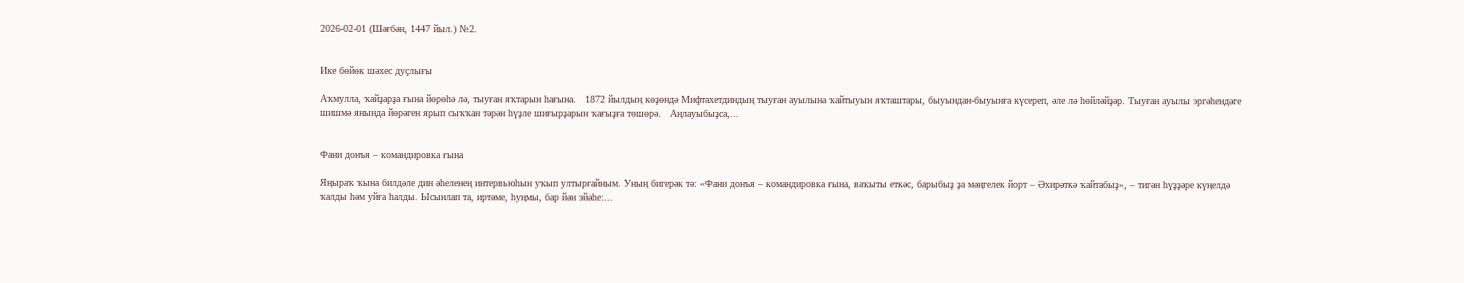2026-02-01 (Шәғбән, 1447 йыл.) №2.


Ике бөйөк шәхес дуҫлығы

Аҡмулла, ҡайҙарҙа ғына йөрөһә лә, тыуған яҡтарын һағына.   1872 йылдың көҙөндә Мифтахетдиндың тыуған ауылына ҡайтыуын яҡташтары, быуындан-быуынға күсереп, әле лә һөйләйҙәр. Тыуған ауылы эргәһендәге шишмә янында йөрәген ярып сыҡҡан тәрән һүҙле шиғырҙарын ҡағыҙға төшөрә.   Аңлауыбыҙса,...


Фани донъя – командировка ғына

Яңыраҡ ҡына билдәле дин әһеленең интервьюһын уҡып ултырғайным. Уның бигерәк тә: «Фани донъя – командировка ғына, ваҡыты еткәс, барыбыҙ ҙа мәңгелек йорт – Әхирәткә ҡайтабыҙ», – тигән һүҙҙәре күңелдә ҡалды һәм уйға һалды. Ысынлап та, иртәме, һуңмы, бар йән эйәһе:...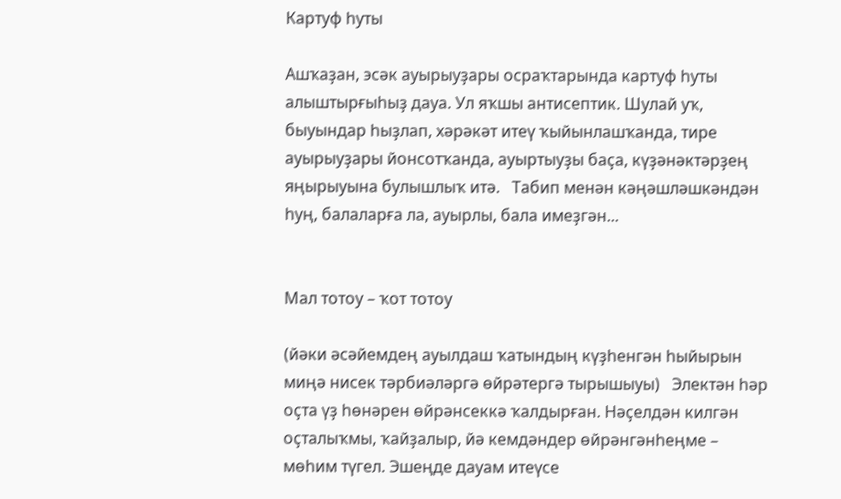Картуф һуты

Ашҡаҙан, эсәк ауырыуҙары осраҡтарында картуф һуты алыштырғыһыҙ дауа. Ул яҡшы антисептик. Шулай уҡ, быуындар һыҙлап, хәрәкәт итеү ҡыйынлашҡанда, тире ауырыуҙары йонсотҡанда, ауыртыуҙы баҫа, күҙәнәктәрҙең яңырыуына булышлыҡ итә.   Табип менән кәңәшләшкәндән һуң, балаларға ла, ауырлы, бала имеҙгән...


Мал тотоу – ҡот тотоу

(йәки әсәйемдең ауылдаш ҡатындың күҙһенгән һыйырын миңә нисек тәрбиәләргә өйрәтергә тырышыуы)   Электән һәр оҫта үҙ һөнәрен өйрәнсеккә ҡалдырған. Нәҫелдән килгән оҫталыҡмы, ҡайҙалыр, йә кемдәндер өйрәнгәнһеңме – мөһим түгел. Эшеңде дауам итеүсе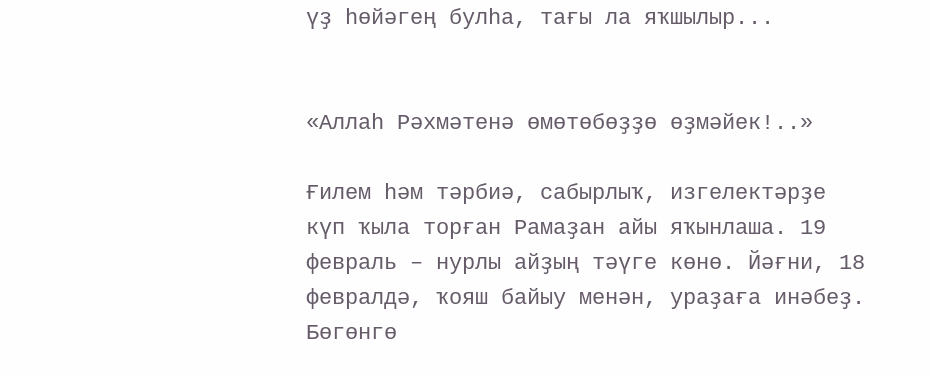үҙ һөйәгең булһа, тағы ла яҡшылыр...


«Аллаһ Рәхмәтенә өмөтөбөҙҙө өҙмәйек!..»

Ғилем һәм тәрбиә, сабырлыҡ, изгелектәрҙе күп ҡыла торған Рамаҙан айы яҡынлаша. 19 февраль – нурлы айҙың тәүге көнө. Йәғни, 18 февралдә, ҡояш байыу менән, ураҙаға инәбеҙ. Бөгөнгө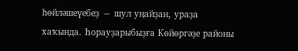һөйләшеүебеҙ − шул уңайҙан, ураҙа хаҡында. Һорауҙарыбыҙға Көйөргәҙе районы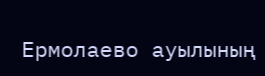Ермолаево ауылының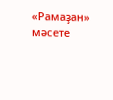«Рамаҙан» мәсете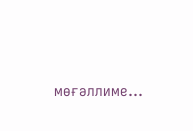мөғәллиме...